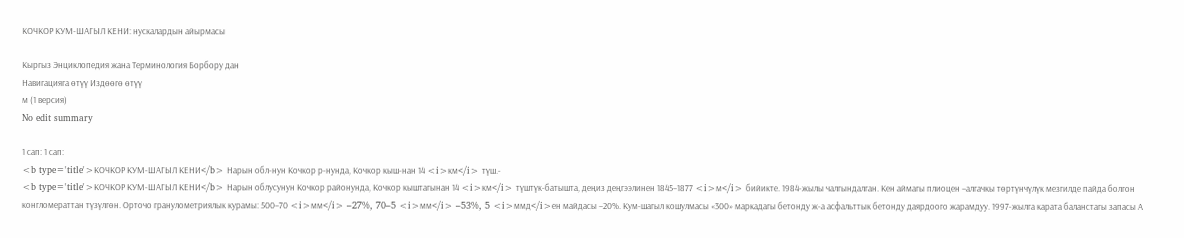КОЧКОР КУМ-ШАГЫЛ КЕНИ: нускалардын айырмасы

Кыргыз Энциклопедия жана Терминология Борбору дан
Навигацияга өтүү Издөөгө өтүү
м (1 версия)
No edit summary

1 сап: 1 сап:
<b type='title'>КОЧКОР КУМ-ШАГЫЛ КЕНИ</b> Нарын обл-нун Кочкор р-нунда, Кочкор кыш-нан 14 <i>км</i> түш.-
<b type='title'>КОЧКОР КУМ-ШАГЫЛ КЕНИ</b> Нарын облусунун Кочкор районунда, Кочкор кыштагынан 14 <i>км</i> түштүк-батышта, деңиз деңгээлинен 1845–1877 <i>м</i> бийикте. 1984-жылы чалгындалган. Кен аймагы плиоцен –алгачкы төртүнчүлүк мезгилде пайда болгон конгломераттан түзүлгөн. Орточо гранулометриялык курамы: 500–70 <i>мм</i> –27%, 70–5 <i>мм</i> –53%, 5 <i>ммд</i>ен майдасы –20%. Кум-шагыл кошулмасы «300» маркадагы бетонду ж-а асфальттык бетонду даярдоого жарамдуу. 1997-жылга карата баланстагы запасы А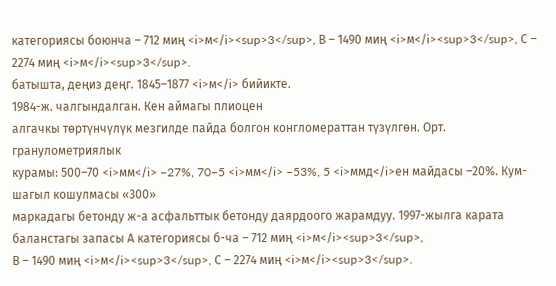категориясы боюнча – 712 миң <i>м</i><sup>3</sup>, В – 1490 миң <i>м</i><sup>3</sup>, С – 2274 миң <i>м</i><sup>3</sup>.
батышта, деңиз деңг. 1845–1877 <i>м</i> бийикте.
1984-ж. чалгындалган. Кен аймагы плиоцен
алгачкы төртүнчүлүк мезгилде пайда болгон конгломераттан түзүлгөн. Орт. гранулометриялык
курамы: 500–70 <i>мм</i> –27%, 70–5 <i>мм</i> –53%, 5 <i>ммд</i>ен майдасы –20%. Кум-шагыл кошулмасы «300»
маркадагы бетонду ж-а асфальттык бетонду даярдоого жарамдуу. 1997-жылга карата баланстагы запасы А категориясы б-ча – 712 миң <i>м</i><sup>3</sup>,
В – 1490 миң <i>м</i><sup>3</sup>, С – 2274 миң <i>м</i><sup>3</sup>.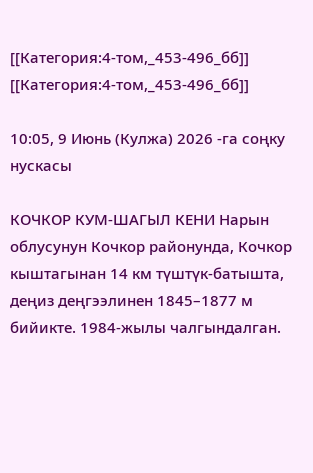[[Категория:4-том,_453-496_бб]]
[[Категория:4-том,_453-496_бб]]

10:05, 9 Июнь (Кулжа) 2026 -га соңку нускасы

КОЧКОР КУМ-ШАГЫЛ КЕНИ Нарын облусунун Кочкор районунда, Кочкор кыштагынан 14 км түштүк-батышта, деңиз деңгээлинен 1845–1877 м бийикте. 1984-жылы чалгындалган.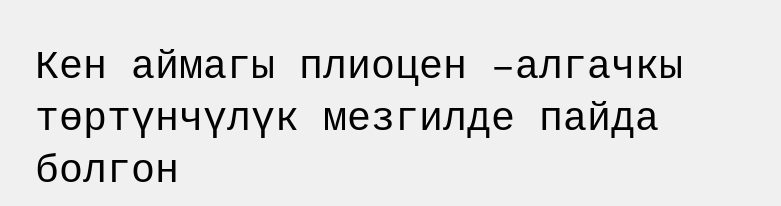Кен аймагы плиоцен –алгачкы төртүнчүлүк мезгилде пайда болгон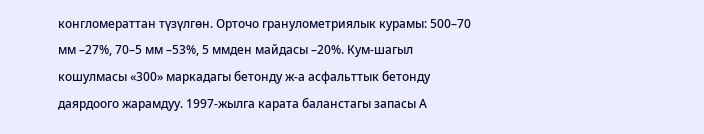конгломераттан түзүлгөн. Орточо гранулометриялык курамы: 500–70 мм –27%, 70–5 мм –53%, 5 ммден майдасы –20%. Кум-шагыл кошулмасы «300» маркадагы бетонду ж-а асфальттык бетонду даярдоого жарамдуу. 1997-жылга карата баланстагы запасы А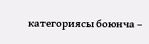категориясы боюнча –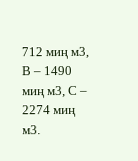712 миң м3, В – 1490 миң м3, С – 2274 миң м3.